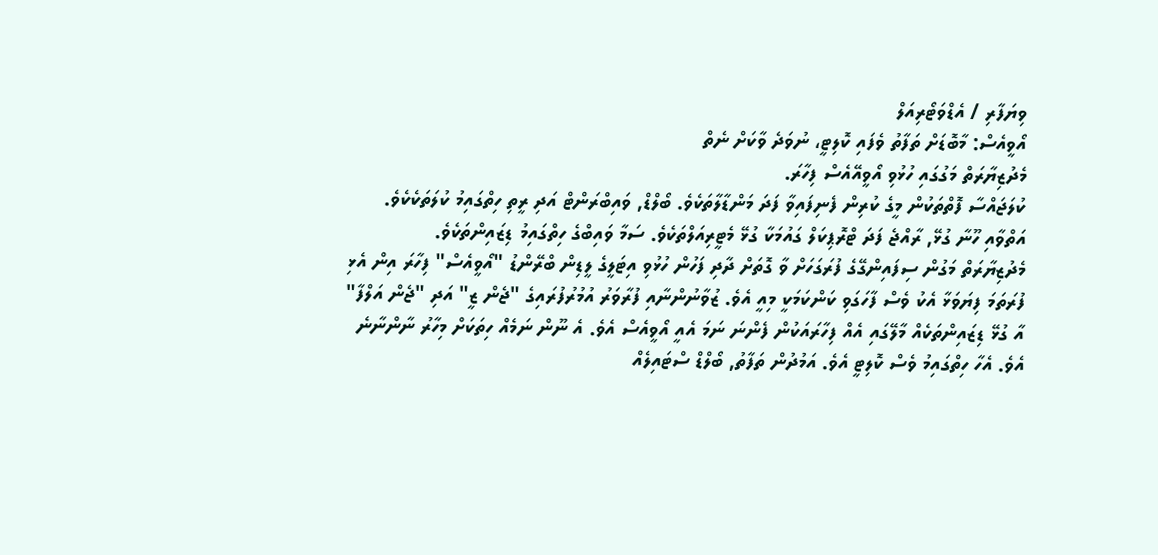ވިޔަފާރި / އެޑްވަޓޯރިއަލް
އޯވީއެސް: މާބޮޑަށް ތަފާތު ވެފައި ކޮލިޓީ، ނުވަދެ ވާކަށް ނެތް
މެދުޒިޔާރަތް މަގުގައި ހުޅުވި އޯވީއޭއެސް ފިހާރަ.
ކުލަޖައްސާ ފޮތްތަކުން މީގެ ކުރިން ފެނިފައިވާ ފަދަ މަންޑާލާތަކެވެ. ބޯލްޑް, ވައިބްރަންޓް އަދި ރީތި ހިތްގައިމު ކުލަތަކެކެވެ. އަތްވާއި ހޫނާ ގުޅޭ, ރާއްޖެ ފަދަ ޓްރޮޕިކަލް ގައުމަކާ ގުޅޭ މެޓީރިއަލްތަކެވެ. ސަމާ ވައިބްގެ ހިތްގައިމު ޑިޒައިންތަކެވެ.
މެދުޒިޔާރަތް މަގުން ސިފައިންގޭގެ ފުރަގަހަށް ވާ ގޮތަށް ދާދި ފަހުން ހުޅުވި އިޓަލީގެ ލީޑިން ބްރޭންޑު "އޯވީއެސް" ފިހާރަ އިން އެޅި ފުރަތަމަ ފިޔަވަޅާ އެކު ވެސް ފާހަގަވި ކަންކަމަކީ މިއީ އެވެ. ޒުވާނުންނާއި ފުރާވަރު އުމުރުފުރައިގެ "ޖެން ޒީ" އަދި "ޖެން އަލްފާ" އާ ގުޅޭ ޑިޒައިންތަކެއް މާލޭގައި އެއް ފިހާރައަކުން ފެންނަ ނަމަ އެއީ އޯވީއެސް އެވެ. އެ ނޫން ނަމެއް ހިތަކަށް މިހާރު ނާންނާނެ އެވެ. އެހާ ހިތްގައިމު ވެސް ކޮލިޓީ އެވެ. އަމުދުން ތަފާތު, ބޯލްޑް ސްޓައިލެއް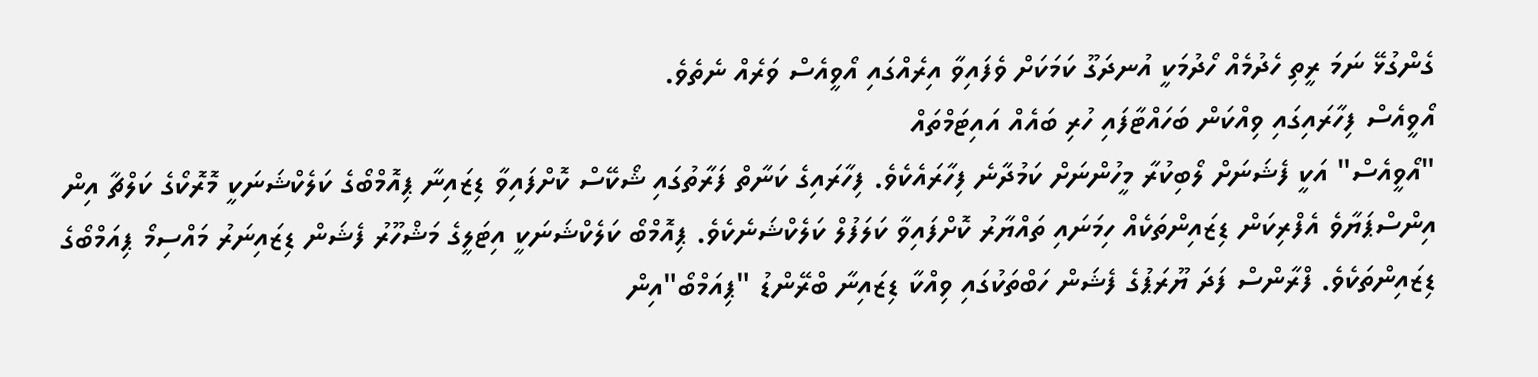ގެންގުޅޭ ނަމަ ރީތި ހެދުމެއް ހޯދުމަކީ އުނދަގޫ ކަމަކަށް ވެފައިވާ އިރެއްގައި އޯވީއެސް ވަރެއް ނެތެވެ.
އޯވީއެސް ފިހާރައިގައި ވިއްކަން ބަހައްޓާފައި ހުރި ބައެއް އައިޓަމްތައް
"އޯވީއެސް" އަކީ ފެޝަނަށް ލޯބިކުރާ މީހުންނަށް ކަމުދާނެ ފިހާރައެކެވެ. ފިހާރައިގެ ކަނާތް ފަރާތުގައި ޝޯކޭސް ކޮށްފައިވާ ޑިޒައިނާ ޕިއޮމްބޯގެ ކަލެކްޝަނަކީ މޮރޮކޯގެ ކަލްޗާ އިން އިންސްޕަޔާވެ އެފްރިކަން ޑިޒައިންތަކެއް ހިމަނައި ތައްޔާރު ކޮށްފައިވާ ކަލަފުލް ކަލެކްޝަނެކެވެ. ޕިއޮމްބޯ ކަލެކްޝަނަކީ އިޓަލީގެ މަޝްހޫރު ފެޝަން ޑިޒައިނަރު މައްސިމޯ ޕިއަމްބޯގެ ޑިޒައިންތަކެވެ. ފްރާންސް ފަދަ ޔޫރަޕުގެ ފެޝަން ހަބްތަކުގައި ވިއްކާ ޑިޒައިނާ ބްރޭންޑު "ޕިއަމްބޯ"އިން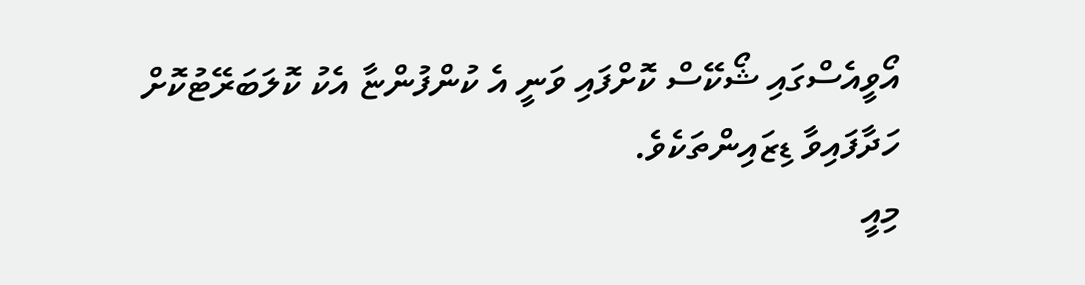އޯވީއެސްގައި ޝޯކޭސް ކޮށްފައި ވަނީ އެ ކުންފުންޏާ އެކު ކޮލަބަރޭޓުކޮށް ހަދާފައިވާ ޑިޒައިންތަކެވެ.
މިއީ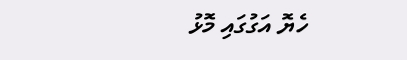ހެޔޮ އަގުގައި މޮޅު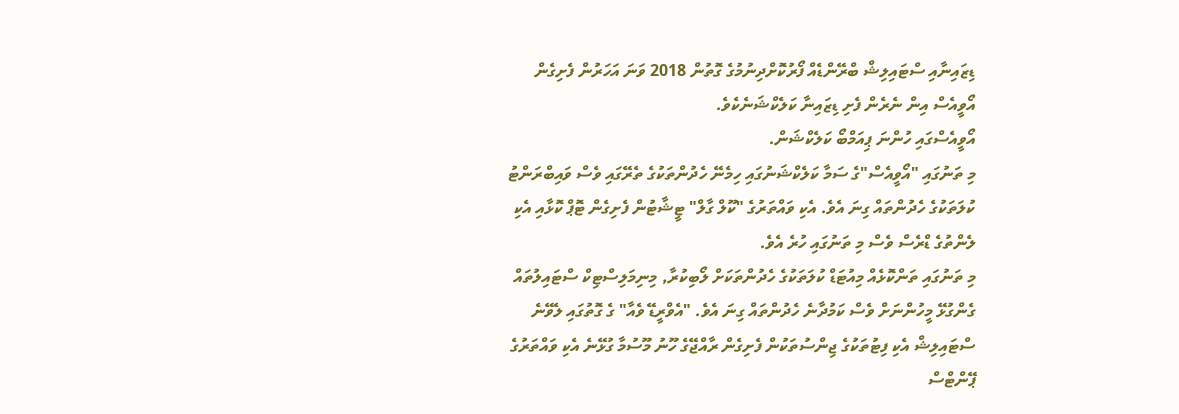ޑިޒައިނާއި ސްޓައިލިޝް ބްރޭންޑެއް ފޯރުކޮށްދިނުމުގެ ގޮތުން 2018 ވަނަ އަހަރުން ފެށިގެން އޯވީއެސް އިން ނެރެން ފެށި ޑިޒައިނާ ކަލެކްޝަނެކެވެ.
އޯވީއެސްގައި ހުންނަ ޕިއަމްބޯ ކަލެކްޝަން.
މި ތަނުގައި "އޯވީއެސް"ގެ ސަމާ ކަލެކްޝަނުގައި ހިމެނޭ ހެދުންތަކުގެ ތެރޭގައި ވެސް ވައިބްރަންޓު ކުލަތަކުގެ ހެދުންތައް ގިނަ އެވެ. އެކި ވައްތަރުގެ "ކޫލް ގާލް" ޓީޝާޓުން ފެށިގެން ޓޮޕް ކޮޅާއި އެކި ލެންތުގެ ޑްރެސް ވެސް މި ތަނުގައި ހުރެ އެވެ.
މި ތަނުގައި ތަންކޮޅެއް މިއުޓަޑް ކުލަތަކުގެ ހެދުންތަކަށް ލޯބިކުރާ, މިނިމަލިސްޓިކް ސްޓައިލުތައް ގެންގުޅޭ މީހުންނަށް ވެސް ކަމުދާނެ ހެދުންތައް ގިނަ އެވެ. "އެވްރީޑޭ ވެއާ" ގެ ގޮތުގައި ލެވޭނެ ސްޓައިލިޝް އެކި ފިޓުތަކުގެ ޖިންސުތަކުން ފެށިގެން ރާއްޖޭގެ ހޫނު މޫސުމާ ގުޅޭނެ އެކި ވައްތަރުގެ ޕޭންޓްސް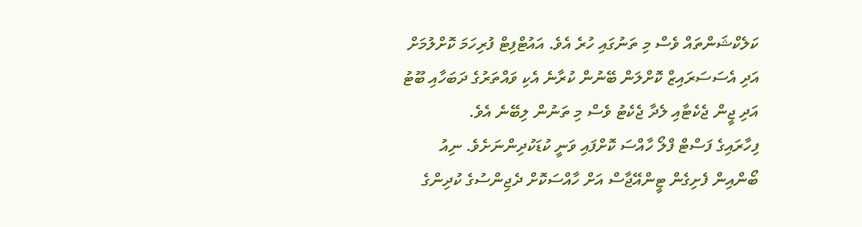ކަލެކްޝަންތައް ވެސް މި ތަނުގައި ހުރެ އެވެ. އައުޓްފިޓް ފުރިހަމަ ކޮށްލުމަށް އަދި އެސަސަރައިޒް ކޮށްލަން ބޭނުން ކުރާނެ އެކި ވައްތަރުގެ ދަބަހާއި ބޫޓު އަދި ޖީން ޖެކެޓާއި ލެދާ ޖެކެޓު ވެސް މި ތަނުން ލިބޭނެ އެވެ.
ފިހާރައިގެ ފަސްޓް ފްލޯ ހާއްސަ ކޮށްފައި ވަނީ ކުޑަކުދިންނަށެވެ. ނިއު ބޯންއިން ފެށިގެން ޓީންއޭޖާސް އަށް ހާއްސަކޮށް ދެޖިންސުގެ ކުދިންގެ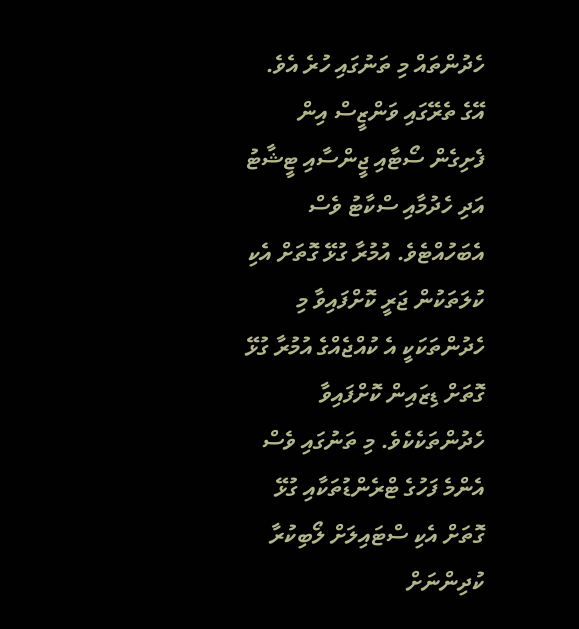ހެދުންތައް މި ތަނުގައި ހުރެ އެވެ. އޭގެ ތެރޭގައި ވަންޒީސް އިން ފެށިގެން ސޯޓާއި ޖީންސާއި ޓީޝާޓު އަދި ހެދުމާއި ސްކާޓު ވެސް އެބަހުއްޓެވެ. އުމުރާ ގުޅޭ ގޮތަށް އެކި ކުލަތަކުން ޖަރީ ކޮށްފައިވާ މި ހެދުންތަކަކީ އެ ކުއްޖެއްގެ އުމުރާ ގުޅޭ ގޮތަށް ޑިޒައިން ކޮށްފައިވާ ހެދުންތަކެކެވެ. މި ތަނުގައި ވެސް އެންމެ ފަހުގެ ޓްރެންޑުތަކާއި ގުޅޭ ގޮތަށް އެކި ސްޓައިލަށް ލޯބިކުރާ ކުދިންނަށް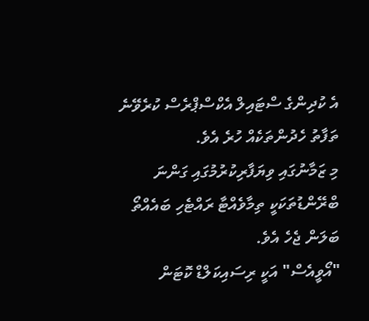އެ ކުދިންގެ ސްޓައިލް އެކްސްޕްރެސް ކުރެވޭނެ ތަފާތު ހެދުންތަކެއް ހުރެ އެވެ.
މި ޒަމާނުގައި ވިޔަފާރިކުރުމުގައި ގަންނަ ބްރޭންޑުތަކަކީ ތިމާވެއްޓާ ރައްޓެހި ބައެއްތޯ ބަލަން ޖެހެ އެވެ.
"އޯވީއެސް" އަކީ ރިސައިކަލްޑް ކޮޓަން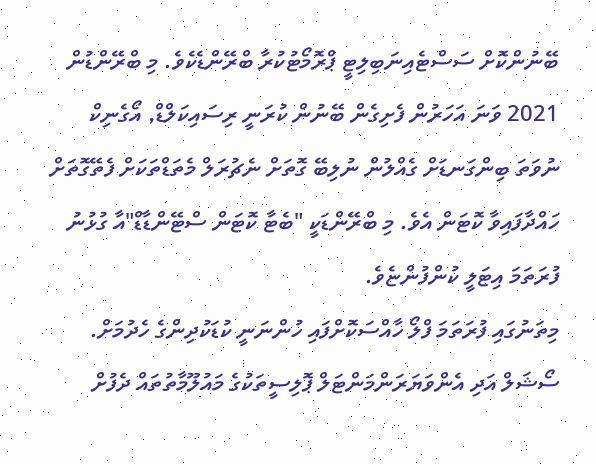ބޭނުންކޮށް ސަސްޓެއިނަބިލިޓީ ޕްރޮމޯޓުކުރާ ބްރޭންޑެކެވެ. މި ބްރޭންޑުން 2021 ވަނަ އަހަރުން ފެށިގެން ބޭނުން ކުރަނީ ރިސައިކަލްޑް, އޯގެނިކް ނުވަތަ ބިންގަނޑަށް ގެއްލުން ނުލިބޭ ގޮތަށް ނެޗުރަލް މެތަޑްތަކަށް ފެތޭގޮތަށް ހައްދާފައިވާ ކޮޓަން އެވެ. މި ބްރޭންޑަކީ "ބެޓާ ކޮޓަން ސްޓޭންޑާޑް"އާ ގުޅުނު ފުރަތަމަ އިޓަލީ ކުންފުންޏެވެ.
މިތަނުގައި ފުރަތަމަ ފްލޯ ހާއްސަކޮށްފައި ހުންނަނީ ކުޑަކުދިންގެ ހެދުމަށް.
ސޯޝަލް އަދި އެންވަޔަރަންމަންޓަލް ޕޮލިސީތަކުގެ މައުލޫމާތުތައް ދެފުށް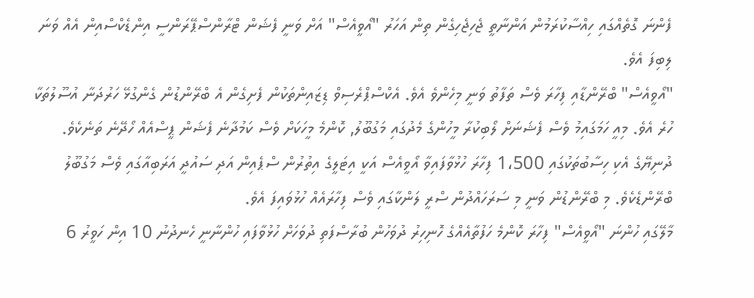ފެންނަ ގޮތެއްގައި ހިއްސާކުރަމުން އަންނާތީ ޖެހިޖެހިގެން ތިން އަހަރު "އޯވީއެސް" އަށް ވަނީ ފެޝަން ޓްރާންސްޕޭރަންސީ އިންޑެކްސްއިން އެއް ވަނަ ލިބިފަ އެވެ.
"އޯވީއެސް" ބްރޭންޑާއި ފިހާރަ ވެސް ތަފާތު ވަނީ މިހެންވެ އެވެ. އެކްސްޕްރެސިވް ޑިޒައިންތަކުން ފެށިގެން އެ ބްރޭންޑުން ގެންގުޅޭ ހަރުދަނާ އުސޫލުތަކާ ހުރެ އެވެ. މިއީ ހަމަގައިމު ވެސް ފެޝަނަށް ލޯބިކުރާ މީހުންގެ މެދުގައި މަގުބޫލު, ކޮންމެ މީހަކަށް ވެސް ކަމުދާނެ ފެޝަން ޕީސްއެއް ހޯދޭނެ ތަނެކެވެ.
ދުނިޔޭގެ އެކި ހިސާބުތަކުގައި 1،500 ފިހާރަ ހުޅުވާފައިވާ އޯވީއެސް އަކީ އިޓަލީގެ އިތުރުން ސްޕެއިން އަދި ސައުދީ އަރަބިއާގައި ވެސް މަގުބޫލު ބްރޭންޑެކެވެ. މި ބްރޭންޑުން ވަނީ މި ސަރަހައްދުން ސްރީ ލަންކާގައި ވެސް ފިހާރައެއް ހުޅުވައިފަ އެވެ.
މާލޭގައި ހުންނަ "އޯވީއެސް" ފިހާރަ ކޮންމެ ހަފުތާއެއްގެ ހޮނިހިރު ދުވަހުން ބުރާސްފަތި ދުވަހަށް ހުޅުވާފައި ހުންނާނީ ހެނދުނު 10 އިން ހަވީރު 6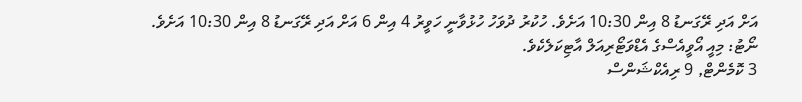އަށް އަދި ރޭގަނޑު 8 އިން 10:30 އަށެވެ. ހުކުރު ދުވަހު ހުޅުވާނީ ހަވީރު 4 އިން 6 އަށް އަދި ރޭގަނޑު 8 އިން 10:30 އަށެވެ.
ނޯޓު: މިއީ އޯވީއެސްގެ އެޑްވަޓޯރިއަލް އާޓިކަލެކެވެ.
3 ކޮމެންޓް, 9 ރިއެކްޝަންސް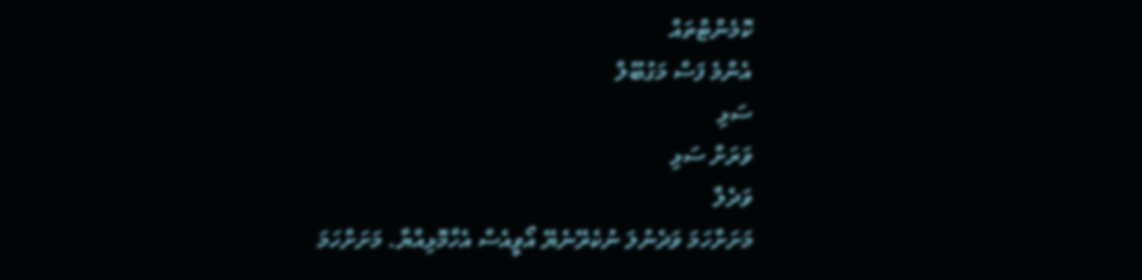ކޮމެންޓްތައް
އެންމެ ފަސް މަގުބޫލް
ސަޅި
ވަރަށް ސަޅި
ވަދެލާ
މަށަށްހަމަ ވަދެނުލަ ނުކެރޭނެޔޭ އޯވީއެސް އެހާމޮޅިއްޔާ. މަށަށްހަމަ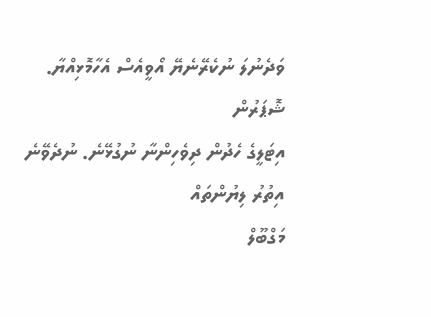ވަދެނުލަ ނުކެރޭނެޔޭ އޯވީއެސް އެހާމޮޅިއްޔާ.
ޝޮޕަރުން
އިޓަލީގެ ހެދުން ދިވެހިންނާ ނުގުޅޭނެ. ނުދެވޭނެ
އިތުރު ލިޔުންތައް
މަގްބޫލް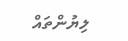ލިޔުންތައް